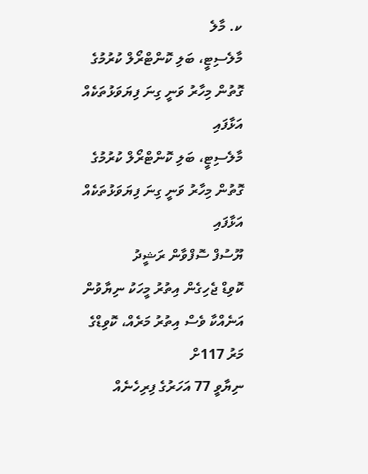ކ. މާލެ
މާލެސިޓީ، ބަލި ކޮންޓްރޯލް ކުރުމުގެ ގޮތުން މިހާރު ވަނީ ގިނަ ފިޔަވަޅުތަކެއް އަޅާފައި
މާލެސިޓީ، ބަލި ކޮންޓްރޯލް ކުރުމުގެ ގޮތުން މިހާރު ވަނީ ގިނަ ފިޔަވަޅުތަކެއް އަޅާފައި
ޔޫސުފް ސޮފްވާން ރަޝީދު
ކޮވިޑް ޖެހިގެން އިތުރު މީހަކު ނިޔާވުން
އަނެއްކާ ވެސް އިތުރު މަރެއް، ކޮވިޑްގެ މަރު 117ށް
ނިޔާވީ 77 އަހަރުގެ ފިރިހެނެއް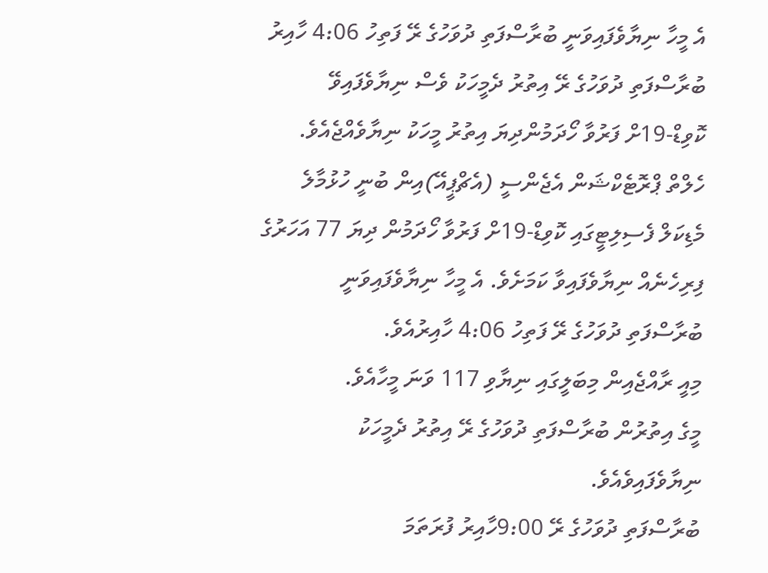އެ މީހާ ނިޔާވެފައިވަނީ ބުރާސްފަތި ދުވަހުގެ ރޭ ފަތިހު 4:06 ހާއިރު
ބުރާސްފަތި ދުވަހުގެ ރޭ އިތުރު ދެމީހަކު ވެސް ނިޔާވެފައިވޭ
ކޮވިޑް-19ށް ފަރުވާ ހޯދަމުންދިޔަ އިތުރު މީހަކު ނިޔާވެއްޖެއެވެ.
ހެލްތް ޕްރޮޓެކްޝަން އެޖެންސީ (އެޗްޕީއޭ)އިން ބުނީ ހުޅުމާލެ މެޑިކަލް ފެސިލިޓީގައި ކޮވިޑް-19ށް ފަރުވާ ހޯދަމުން ދިޔަ 77 އަހަރުގެ ފިރިހެނެއް ނިޔާވެފައިވާ ކަމަށެވެ. އެ މީހާ ނިޔާވެފައިވަނީ ބުރާސްފަތި ދުވަހުގެ ރޭ ފަތިހު 4:06 ހާއިރުއެވެ.
މިއީ ރާއްޖެއިން މިބަލީގައި ނިޔާވި 117 ވަނަ މީހާއެވެ.
މީގެ އިތުރުން ބުރާސްފަތި ދުވަހުގެ ރޭ އިތުރު ދެމީހަކު ނިޔާވެފައިވެއެވެ.
ބުރާސްފަތި ދުވަހުގެ ރޭ 9:00ހާއިރު ފުރަތަމަ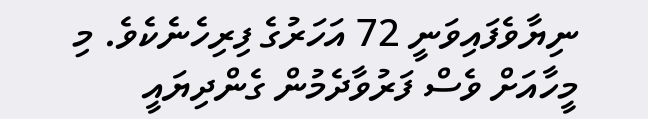ނިޔާވެފައިވަނީ 72 އަހަރުގެ ފިރިހެނެކެވެ. މި މީހާއަށް ވެސް ފަރުވާދެމުން ގެންދިޔައީ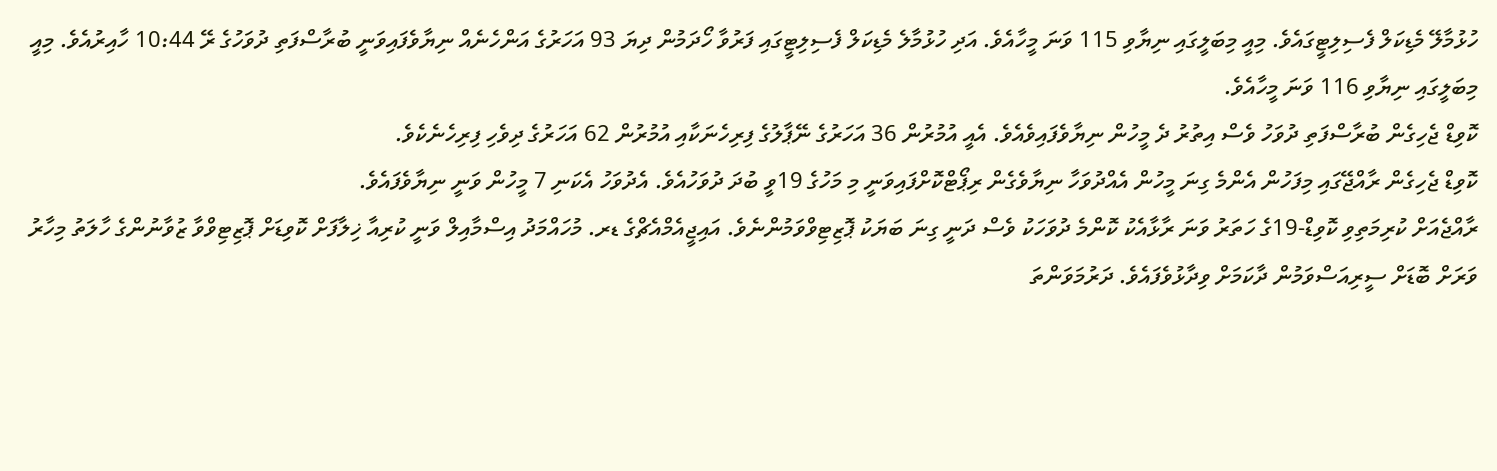ހުޅުމާލޭ މެޑިކަލް ފެސިލިޓީގައެވެ. މިއީ މިބަލީގައި ނިޔާވި 115 ވަނަ މީހާއެވެ. އަދި ހުޅުމާލެ މެޑިކަލް ފެސިލިޓީގައި ފަރުވާ ހޯދަމުން ދިޔަ 93 އަހަރުގެ އަންހެނެއް ނިޔާވެފައިވަނީ ބުރާސްފަތި ދުވަހުގެ ރޭ 10:44 ހާއިރުއެވެ. މިއީ މިބަލީގައި ނިޔާވި 116 ވަނަ މީހާއެވެ.
ކޮވިޑް ޖެހިގެން ބުރާސްފަތި ދުވަހު ވެސް އިތުރު ދެ މީހުން ނިޔާވެފައިވެއެވެ. އެއީ އުމުރުން 36 އަހަރުގެ ނޭޕާލުގެ ފިރިހެނަކާއި އުމުރުން 62 އަހަރުގެ ދިވެހި ފިރިހެނެކެވެ.
ކޮވިޑް ޖެހިގެން ރާއްޖޭގައި މިފަހުން އެންމެ ގިނަ މީހުން އެއްދުވަހާ ނިޔާވެގެން ރިޕޯޓްކޮށްފައިވަނީ މި މަހުގެ 19ވީ ބުދަ ދުވަހުއެވެ. އެދުވަހު އެކަނި 7 މީހުން ވަނީ ނިޔާވެފައެވެ.
ރާއްޖެއަށް ކުރިމަތިވި ކޮވިޑް-19ގެ ހަތަރު ވަނަ ރާޅާއެކު ކޮންމެ ދުވަހަކު ވެސް ދަނީ ގިނަ ބަޔަކު ޕޮޒިޓިވްވަމުންނެވެ. އައިޖީއެމްއެޗްގެ ޑރ. މުހައްމަދު އިސްމާއިލް ވަނީ ކުރިއާ ޚިލާފަށް ކޮވިޑަށް ޕޮޒިޓިވްވާ ޒުވާނުންގެ ހާލަތު މިހާރު ވަރަށް ބޮޑަށް ސީރިއަސްވަމުން ދާކަމަށް ވިދާޅުވެފައެވެ. ދަރުމަވަންތަ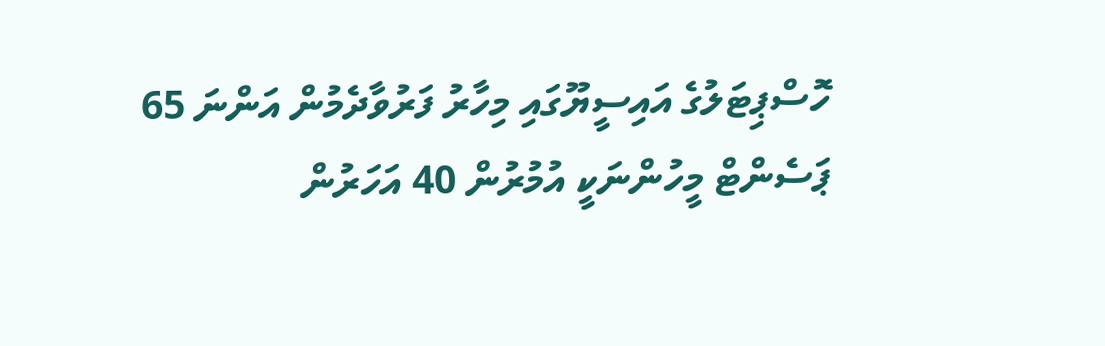ހޮސްޕިޓަލުގެ އައިސީޔޫގައި މިހާރު ފަރުވާދެމުން އަންނަ 65 ޕަސެންޓް މީހުންނަކީ އުމުރުން 40 އަހަރުން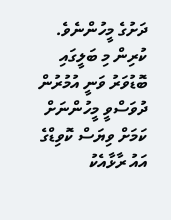ދަށުގެ މީހުންނެވެ. ކުރިން މި ބަލީގައި ބޮޑުވަރު ވަނީ އުމުރުން ދުވަސްވީ މީހުންނަށް ކަމަށް ވިޔަސް ކޮވިޑްގެ އައު ރާޅާއެކު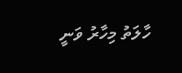ހާލަތު މިހާރު ވަނީ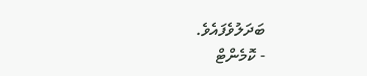ބަދަލުވެފައެވެ.
- ކޮމެންޓް